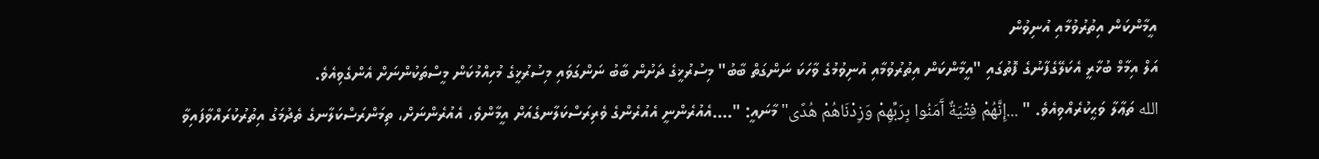އީމާންކަން އިތުރުވުމާއި އުނިވުން
އަލް އިމާމް ބުޚާރީ އެކަލޭގެފާނުގެ ފޮތުގައި "އީމާންކަން އިތުރުވުމާއި އުނިވުމުގެ ވާހަކަ ނަންގަތް ބާބު" މިސުރުޚީގެ ދަށުން ބާބު ނަންގަވައި މިސުރުޚީގެ މުހިއްމުކަން މީސްތަކުންނަށް އެންގެވިއެވެ.
الله ތަޢާލާ ވަޙީކުރެއްވިއެވެ. " ...إِنَّهُمْ فِتْيَةٌ آَمَنُوا بِرَبِّهِمْ وَزِدْنَاهُمْ هُدًى" މާނައީ: "....އެއުރެންނީ އެއުރެންގެ ވެރިރަސްކަލާނގެއަށް އީމާންވެ، އެއުރެންނަށް، ތިމަންރަސްކަލާނގެ ތެދުމަގު އިތުރުކުރައްވާފައިވާ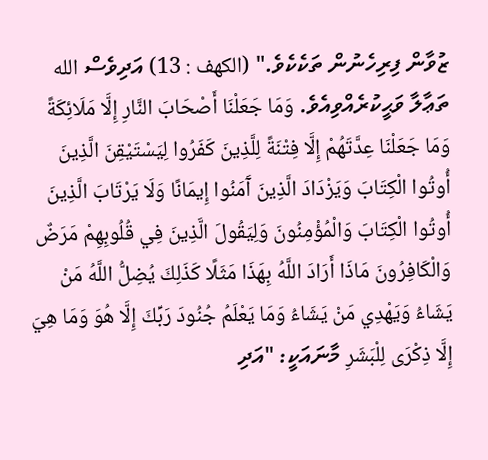ޒުވާން ފިރިހެނުން ތަކެކެވެ." (الكهف : 13) އަދިވެސް الله ތަޢާލާ ވަޙީކުރެއްވިއެވެ. وَمَا جَعَلْنَا أَصْحَابَ النَّارِ إِلَّا مَلَائِكَةً وَمَا جَعَلْنَا عِدَّتَهُمْ إِلَّا فِتْنَةً لِلَّذِينَ كَفَرُوا لِيَسْتَيْقِنَ الَّذِينَ أُوتُوا الْكِتَابَ وَيَزْدَادَ الَّذِينَ آَمَنُوا إِيمَانًا وَلَا يَرْتَابَ الَّذِينَ أُوتُوا الْكِتَابَ وَالْمُؤْمِنُونَ وَلِيَقُولَ الَّذِينَ فِي قُلُوبِهِمْ مَرَضٌ وَالْكَافِرُونَ مَاذَا أَرَادَ اللَّهُ بِهَذَا مَثَلًا كَذَلِكَ يُضِلُّ اللَّهُ مَنْ يَشَاءُ وَيَهْدِي مَنْ يَشَاءُ وَمَا يَعْلَمُ جُنُودَ رَبِّكَ إِلَّا هُوَ وَمَا هِيَ إِلَّا ذِكْرَى لِلْبَشَرِ މާނައަކީ: "އަދި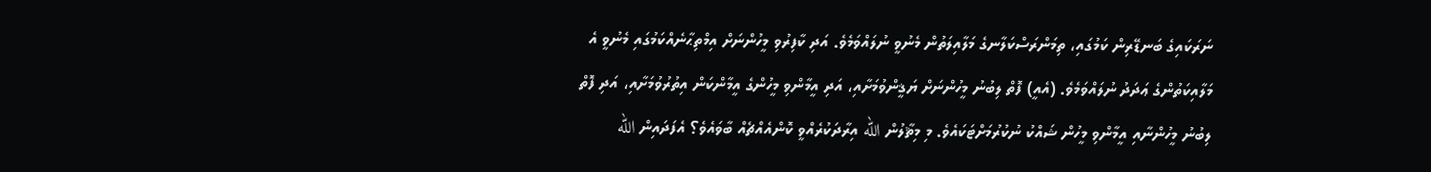ނަރަކައިގެ ބަނޑޭރިން ކަމުގައި، ތިމަންރަސްކަލާނގެ މަލާއިލަތުން މެނުވީ ނުލައްވަމެވެ. އަދި ކާފިރުވި މީހުންނަށް އިމްތިޙާނެއްކަމުގައި މެނުވީ އެ މަލާއިކަތުންގެ ޢަދަދު ނުލައްވަމެވެ. (އެއީ) ފޮތް ލިބުނު މީހުންނަށް ޔަޤީންވުމަށާއި، އަދި އީމާންވި މީހުންގެ އީމާންކަން އިތުރުވުމަށާއި، އަދި ފޮތް ލިބުނު މީހުންނާއި އީމާންވި މީހުން ޝައްކު ނުކުރުމަށްޓަކައެވެ. މި މިޘާލުން الله އިރާދަކުރެއްވީ ކޮންއެއްޗެއް ބާވައެވެ؟ އެފަދައިން الله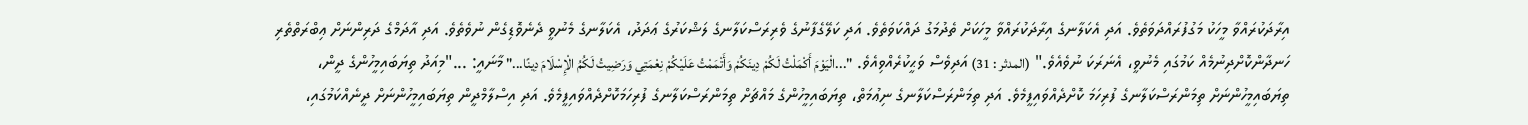އިރާދަކުރައްވާ މީހަކު މަގުފުރައްދަވަތެވެ. އަދި އެކަލާނގެ އިރާދަކުރައްވާ މީހަކަށް ތެދުމަގު ދައްކަވަތެވެ. އަދި ކަލޭގެފާނުގެ ވެރިރަސްކަލާނގެ ލަޝްކަރުގެ ޢަދަދު، އެކަލާނގެ މެނުވީ ދެނެވޮޑިގެން ނުވެތެވެ. އަދި އާދަމްގެ ދަރިންނަށް ޢިބްރަތްތެރި ހަނދާންކޮށްދިނުމެއް ކަމުގައި މެނުވީ، އެނަރަކަ ނުވެއެވެ." (المدثر : 31) އަދިވެސް ވަޙީކުރެއްވިއެވެ. "...الْيَوْمَ أَكْمَلْتُ لَكُمْ دِينَكُمْ وَأَتْمَمْتُ عَلَيْكُمْ نِعْمَتِي وَرَضِيتُ لَكُمُ الْإِسْلَامَ دِينًا..." މާނައީ: ..."މިއަދު ތިޔަބައިމީހުންގެ ދީން، ތިޔަބައިމީހުންނަށް ތިމަންރަސްކަލާނގެ ފުރިހަމަ ކޮށްދެއްވައިފީމެވެ. އަދި ތިމަންރަސްކަލާނގެ ނިޢުމަތް، ތިޔަބައިމީހުންގެ މައްޗަށް ތިމަންރަސްކަލާނގެ ފުރިހަމަކޮށްދެއްވައިފީމެވެ. އަދި އިސްލާމްދީން ތިޔަބައިމީހުންނަށް ދީނެއްކަމުގައި،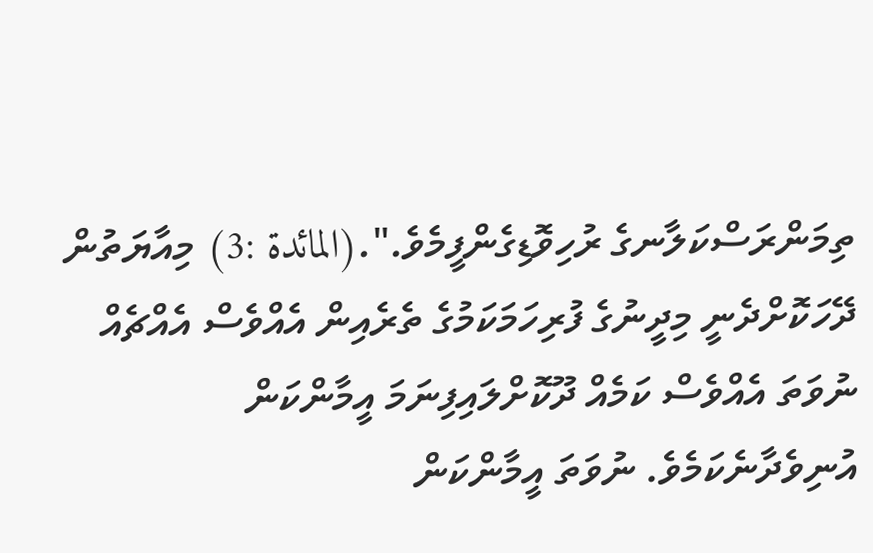ތިމަންރަސްކަލާނގެ ރުހިވޮޑިގެންފީމެވެ.".(المائدة :3) މިއާޔަތުން ދޭހަކޮށްދެނީ މިދީނުގެ ފުރިހަމަކަމުގެ ތެރެއިން އެއްވެސް އެއްޗެއް ނުވަތަ އެއްވެސް ކަމެއް ދޫކޮށްލައިފިނަމަ އީމާންކަން އުނިވެދާނެކަމެވެ. ނުވަތަ އީމާންކަން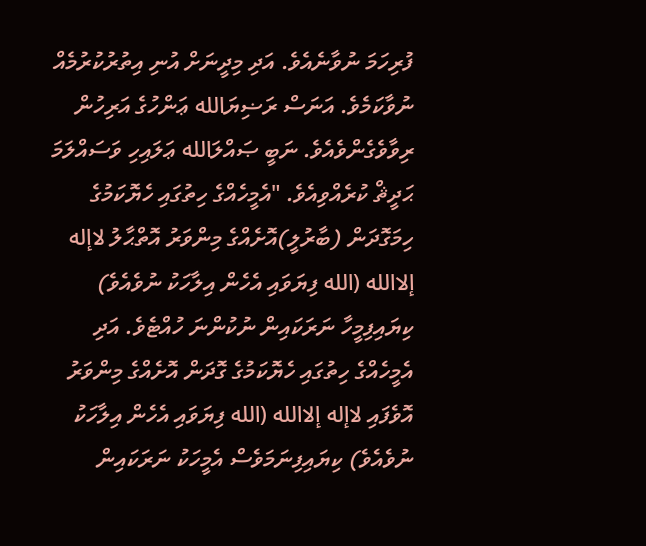ފުރިހަމަ ނުވާނެއެވެ. އަދި މިދީނަށް އުނި އިތުރުކުރުމެއް ނުވާކަމެވެ. އަނަސް ރަޟިޔަالله ޢަންހުގެ އަރިހުން ރިވާވެގެންވެއެވެ. ނަބީ ޞައްލަالله ޢަލައިހި ވަސައްލަމަ ޙަދީޘް ކުރެއްވިއެވެ. "އެމީހެއްގެ ހިތުގައި ހެޔޮކަމުގެ ހިމަގޮދަން (ބާރުލީ)އޮށެއްގެ މިންވަރު އޮތްޙާލު لاإله إلاالله (الله ފިޔަވައި އެހެން އިލާހަކު ނުވެއެވެ) ކިޔައިފިމީހާ ނަރަކައިން ނުކުންނަ ހުއްޓެވެ. އަދި އެމީހެއްގެ ހިތުގައި ހެޔޮކަމުގެ ގޮދަން އޮށެއްގެ މިންވަރު އޮވެފައި لاإله إلاالله (الله ފިޔަވައި އެހެން އިލާހަކު ނުވެއެވެ) ކިޔައިފިނަމަވެސް އެމީހަކު ނަރަކައިން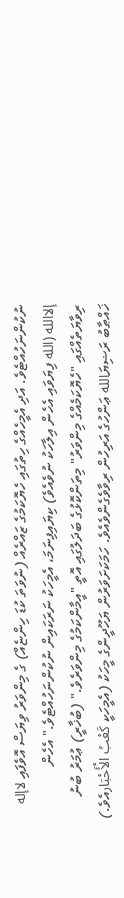ނުކުންނަހުއްޓެވެ. އަދި އެމީހެއްގެ ހިތުގައި ހެޔޮކަމުގެ ޒައްރެއް (ނުވަތަ ކުޑަ ހިންޏެއް) ގެ މިންވަރު ވިޔަސް އޮވެފައި لاإله إلاالله (الله ފިޔަވައި އެހެން އިލާހަކު ނުވެއެވެ) ކިޔައިފިނަމަ، އެމީހަކު ނަރަކައިން ނުކުންނަހުއްޓެވެ." އެހެން ރިވާޔަތެއްގައި "ހެޔޮކަމެއްގެ މިންވަރު" މިތަންކޮޅުގެ ބަދަލުގައި އޮތީ "އީމާންކަމުގެ މިންވަރެވެ." (ބުޚާރީ) ޢުމަރު ބުނު ޚައްޠާބު ރަޟިޔަالله ޢަންހުގެ އަރިހުން ރިވާވެގެންވެއެވެ. ހަމަކަށަވަރުން ޔަހޫދީންގެ މީހަކު (އެމީހަކީ كَعْبُ الْأَحْبَارއެވެ.)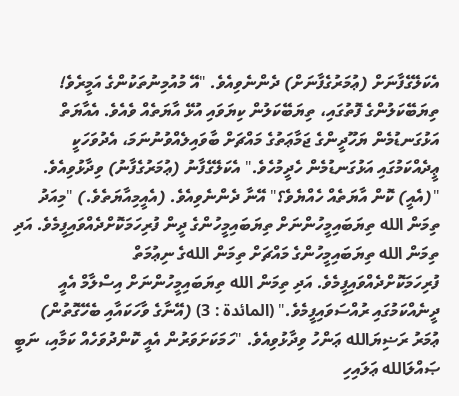އެކަލޭގެފާނަށް (ޢުމަރުގެފާނަށް) ދެންނެވިއެވެ. "އޭ މުއުމިނުތަކުންގެ އަމީރެވެ! ތިޔަބޭކަލުންގެ ފޮތުގައި، ތިޔަބޭކަލުން ކިޔަވައި އުޅޭ އާޔަތެއް ވެއެވެ. އެއާޔަތް އަޅުގަނޑުމެން ޔަހޫދީންގެ ޖަމާޢަތުގެ މައްޗަށް ބާވައިލެއްވުނުނަމަ، އެދުވަހަކީ ޢީދެއްކަމުގައި އަޅުގަނޑުމެން ހެދީމުހެވެ." އެކަލޭގެފާނު (ޢުމަރުގެފާނު) ވިދާޅުވިއެވެ. "(އެއީ) ކޮން އާޔަތެއް ހެއްޔެވެ؟" އޭނާ ދެންނެވިއެވެ. (އެއީމިއާޔަތެވެ.) "މިއަދު ތިމަން الله ތިޔަބައިމީހުންނަށް ތިޔަބައިމީހުންގެ ދީން ފުރިހަމަކޮށްދެއްވައިފީމެވެ. އަދި ތިމަން الله ތިޔަބައިމީހުންގެ މައްޗަށް ތިމަން اللهގެ ނިޢުމަތް ފުރިހަމަކޮށްދެއްވައިފީމެވެ. އަދި ތިމަން الله ތިޔަބައިމީހުންނަށް އިސްލާމް އެއީ ދީނެއްކަމުގައި ރުއްސަވައިފީމެވެ." (المائدة : 3) (އޭނާގެ ވާހަކައާއި ބެހޭގޮތުން) ޢުމަރު ރަޟިޔަالله ޢަންހު ވިދާޅުވިއެވެ. "ހަމަކަށަވަރުން އެއީ ކޮންދުވަހެއް ކަމާއި، ނަބީ ޞައްލަالله ޢަލައިހި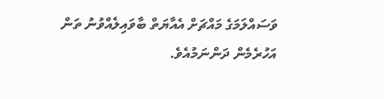ވަސައްލަމަގެ މައްޗަށް އެއާޔަތް ބާވައިލެއްވުނު ތަން އަހުރެމެން ދަންނަމުއެވެ.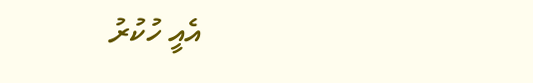އެއީ ހުކުރު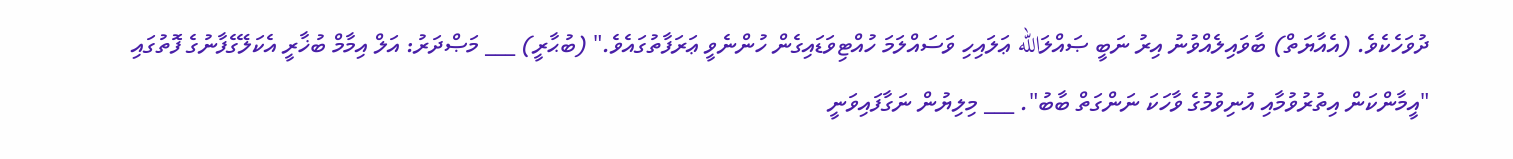ދުވަހެކެވެ. (އެއާޔަތް) ބާވައިލެއްވުނު އިރު ނަބީ ޞައްލަالله ޢަލައިހި ވަސައްލަމަ ހުއްޓިވަޑައިގެން ހުންނެވީ ޢަރަފާތުގައެވެ." (ބުޙާރީ) ___ މަޞްދަރު: އަލް އިމާމް ބުޚާރީ އެކަލޭގެފާނުގެ ފޮތުގައި "އީމާންކަން އިތުރުވުމާއި އުނިވުމުގެ ވާހަކަ ނަންގަތް ބާބު". ___ މިލިޔުން ނަގާފައިވަނީ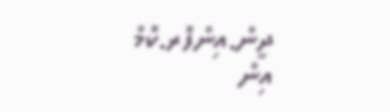ދީން.އިންފޮރ.ކޮމް އިން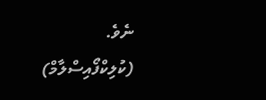ނެވެ. (ކުލިކްފޯއިސްލާމް)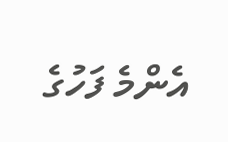އެންމެ ފަހުގެ